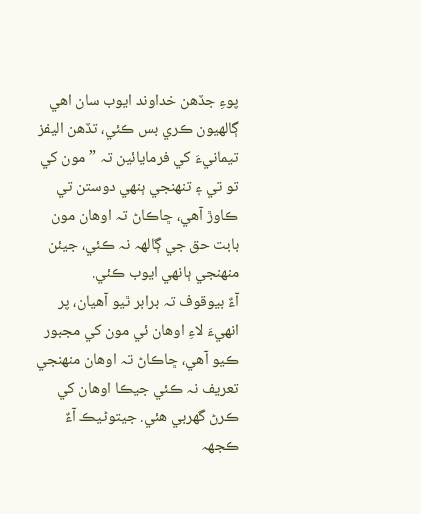پوءِ جڏهن خداوند ايوب سان اهي ڳالهيون ڪري بس ڪئي، تڏهن اليفز تيمانيءَ کي فرمايائين تہ ”مون کي تو تي ۽ تنهنجي ٻنهي دوستن تي ڪاوڙ آهي، ڇاڪاڻ تہ اوهان مون بابت حق جي ڳالهہ نہ ڪئي، جيئن منهنجي ٻانهي ايوب ڪئي.
آءٌ بيوقوف تہ برابر ٿيو آهيان، پر انهيءَ لاءِ اوهان ئي مون کي مجبور ڪيو آهي، ڇاڪاڻ تہ اوهان منهنجي تعريف نہ ڪئي جيڪا اوهان کي ڪرڻ گھربي هئي. جيتوڻيڪ آءٌ ڪجھہ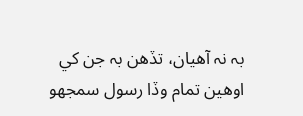بہ نہ آهيان، تڏهن بہ جن کي اوهين تمام وڏا رسول سمجھو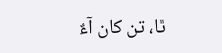ٿا، تن کان آءٌ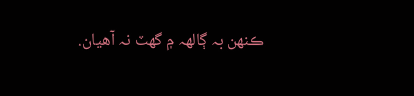ڪنهن بہ ڳالهہ ۾ گھٽ نہ آهيان.